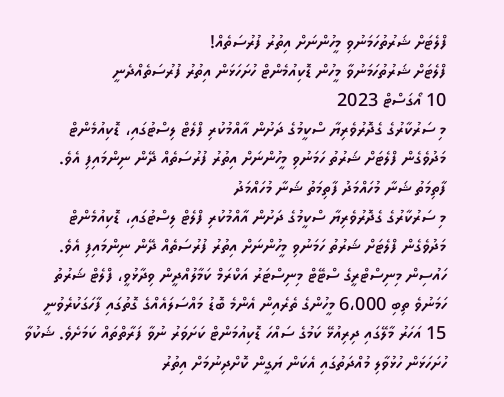ފްލެޓަށް ޝަރުތުހަމަނުވި މީހުންނަށް އިތުރު ފުރުސަތެއް!
ފްލެޓަށް ޝަރުތުހަމަނުވާ މީހުން ޑޮކިއުމެންޓް ހުށަހަޅަން އިތުރު ފުރުސަތެއްދެނީ
10 އޯގަސްޓް 2023
މި ސަރުކާރުގެ ގެދޮރުވެރިޔާ ސްކީމުގެ ދަށުން އާއްމުކުރި ފްލެޓް ލިސްޓުގައި، ޑޮކިއުމެންޓް މަދުވެގެން ފްލެޓަށް ޝަރުތު ހަމަނުވި މީހުންނަށް އިތުރު ފުރުސަތެއް ދޭން ނިންމައިފި އެވެ.
ފާތިމަތު ޝަނާ މުހައްމަދު ފާތިމަތު ޝަނާ މުހައްމަދު
މި ސަރުކާރުގެ ގެދޮރުވެރިޔާ ސްކީމުގެ ދަށުން އާއްމުކުރި ފްލެޓް ލިސްޓުގައި، ޑޮކިއުމެންޓް މަދުވެގެން ފްލެޓަށް ޝަރުތު ހަމަނުވި މީހުންނަށް އިތުރު ފުރުސަތެއް ދޭން ނިންމައިފި އެވެ.
ހައުސިން މިނިސްޓްރީގެ ސްޓޭޓް މިނިސްޓަރު އަކްރަމް ކަމާލުއްދީން ވިދާޅުވީ، ފްލެޓް ޝަރުތު ހަމަނުވެ ތިބި 6،000 މީހުންގެ ތެރެއިން އެންމެ ބޮޑު މައްސަލައެއްގެ ގޮތުގައި ފާހަގަކުރެވުނީ 15 އަހަރު މާލޭގައި ދިރިއުޅޭ ކަމުގެ ސައްހަ ޑޮކިއުމަންޓް ކަށަވަރު ނުވާ ފަރާތްތައް ކަމަށެވެ. ޝަކުވާ ހުށަހަޅަން ހުޅުވާލި މުއްދަތުގައި އެކަން ޔަގީން ކޮށްދިނުމަށް އިތުރު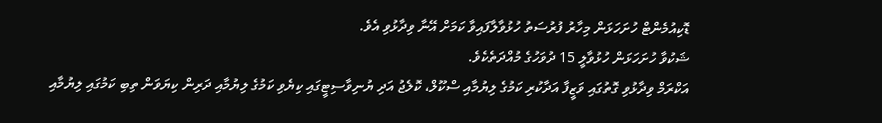ޑޮކިއުމެންޓް ހުށަހަޅަން މިހާރު ފުރުސަތު ހުޅުވާލާފައިވާ ކަމަށް އޭނާ ވިދާޅުވި އެވެ.
ޝަކުވާ ހުށަހަޅަން ހުޅުވާލީ 15 ދުވަހުގެ މުއްދަތެކެވެ.
އަކްރަމް ވިދާޅުވި ގޮތުގައި ވަޒީފާ އަދާކުރި ކަމުގެ ލިޔުމާއި ސްކޫލް، ކޮލެޖު އަދި ޔުނިވާސިޓީގައި ކިޔެވި ކަމުގެ ލިޔުމާއި ދަރިން ކިޔަވަން ތިބި ކަމުގައި ލިޔުމާއި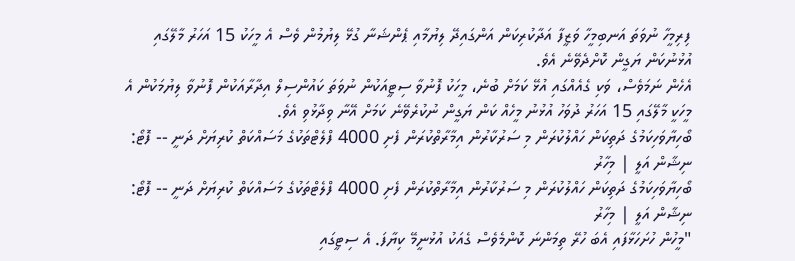ފިރިމީހާ ނުވަތަ އަނބިމީހާ ވަޒީފާ އަދާކުރިކަން އަންގައިދޭ ލިޔުމާއި ޕެންޝަނާ ގުޅޭ ލިޔުމުން ވެސް އެ މީހަކު 15 އަހަރު މާލޭގައި އުޅުނުކަން ޔަގީން ކޮށްދެވޭނެ އެވެ.
އެހެން ނަމަވެސް، ވަކި ގެއެއްގައި އުޅޭ ކަމަށް ބުނެ، މީހަކު ފޮނުވާ ސިޓީއަކުން ނުވަތަ ކައުންސިލް އިދާރާއަކުން ފޮނުވާ ލިޔުމަކުން އެ މީހަކީ މާލޭގައި 15 އަހަރު ދުވަހު އުޅުނު މީހެއް ކަން ޔަގީން ނުކުރެވޭނެ ކަމަށް އޭނާ ވިދާޅުވި އެވެ.
ބޯހިޔާވަހިކަމުގެ ދަތިކަން ހައްލުކުރަން މި ސަރުކާރުން އިމާރާތްކުރަން ފެށި 4000 ފްލެޓްތަކުގެ މަސައްކަތް ކުރިޔަށް ދަނީ -- ފޮޓޯ: ނިޝާން އަލީ | މިހާރު
ބޯހިޔާވަހިކަމުގެ ދަތިކަން ހައްލުކުރަން މި ސަރުކާރުން އިމާރާތްކުރަން ފެށި 4000 ފްލެޓްތަކުގެ މަސައްކަތް ކުރިޔަށް ދަނީ -- ފޮޓޯ: ނިޝާން އަލީ | މިހާރު
"މީހުން ހުށަހަޅާފައި އެބަ ހުރޭ ތިމަންނަ ކޮންމެވެސް ގެއަކު އުޅުނީމޭ ކިޔާފަ. އެ ސިޓީގައި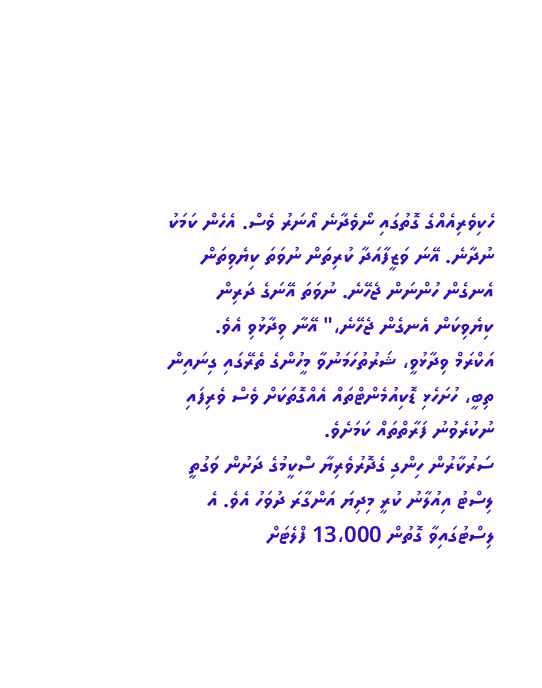ހެކިވެރިއެއްގެ ގޮތުގައި ނޯވެދާނެ އޯނަރު ވެސް. އެހެން ކަމަކު ނުދާނެ. އޭނަ ވަޒީފާއަދާ ކުރިތަން ނުވަތަ ކިޔެވިތަން އެނގެން ހުންނަން ޖެހޭނެ. ނުވަތަ އޭނަގެ ދަރިން ކިޔެވިކަން އެނގެން ޖެހޭނެ،" އޭނާ ވިދާޅުވި އެވެ.
އަކްރަމް ވިދާޅުވީ، ޝަރުތުހަމަނުވާ މީހުންގެ ތެރޭގައި ގިނައިން ތިބީ، ހުށަހެޅި ޑޮކިއުމެންޓްތައް އެއްގޮތަކަށް ވެސް ވެރިފައި ނުކުރެވުނު ފަރާތްތައް ކަމަށެވެ.
ސަރުކާރުން ހިންގި ގެދޮރުވެރިޔާ ސްކީމުގެ ދަށުން ވަގުތީ ލިސްޓު އިއުލާނު ކުރީ މިދިޔަ އަންގާރަ ދުވަހު އެވެ. އެ ލިސްޓުގައިވާ ގޮތުން 13،000 ފްލެޓަށް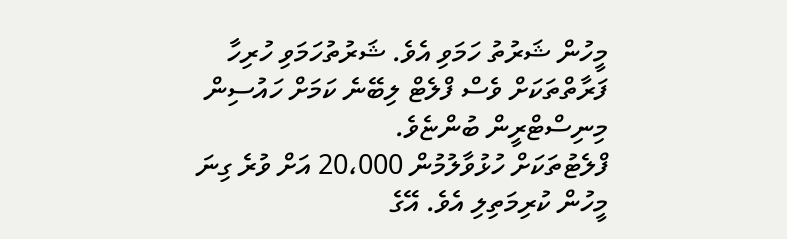މީހުން ޝަރުތު ހަމަވި އެވެ. ޝަރުތުހަމަވި ހުރިހާ ފަރާތްތަކަށް ވެސް ފްލެޓް ލިބޭނެ ކަމަށް ހައުސިން މިނިސްޓްރީން ބުންޏެވެ.
ފްލެޓުތަކަށް ހުޅުވާލުމުން 20،000 އަށް ވުރެ ގިނަ މީހުން ކުރިމަތިލި އެވެ. އޭގެ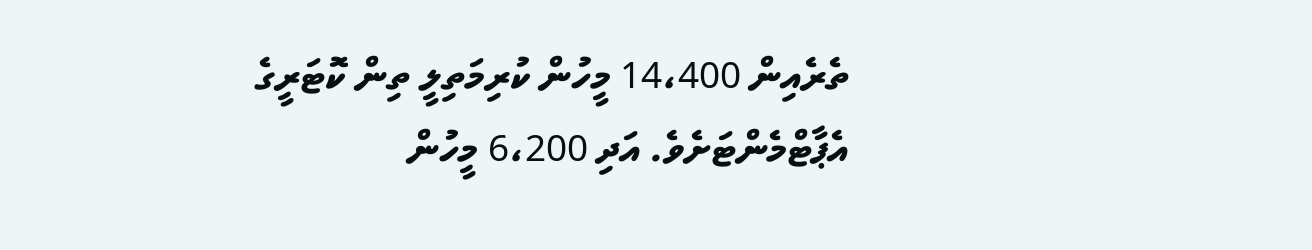ތެރެއިން 14،400 މީހުން ކުރިމަތިލީ ތިން ކޮޓަރީގެ އެޕާޓްމެންޓަށެވެ. އަދި 6،200 މީހުން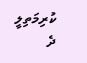ކުރިމަތިލީ ދެ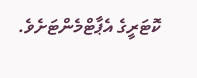ކޮޓަރީގެ އެޕާޓްމެންޓަށެވެ.